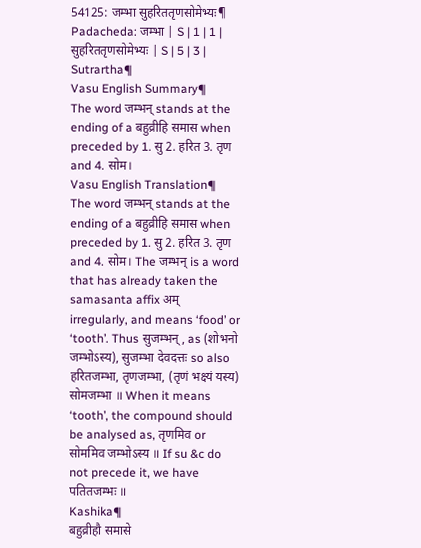54125: जम्भा सुहरिततृणसोमेभ्यः¶
Padacheda: जम्भा | S | 1 | 1 |
सुहरिततृणसोमेभ्यः | S | 5 | 3 |
Sutrartha¶
Vasu English Summary¶
The word जम्भन् stands at the ending of a बहुव्रीहि समास when preceded by 1. सु 2. हरित 3. तृण and 4. सोम।
Vasu English Translation¶
The word जम्भन् stands at the ending of a बहुव्रीहि समास when preceded by 1. सु 2. हरित 3. तृण and 4. सोम। The जम्भन् is a word that has already taken the samasanta affix अम् irregularly, and means ‘food’ or ‘tooth’. Thus सुजम्भन्, as (शोभनो जम्भोऽस्य), सुजम्भा देवदत्तः so also हरितजम्भा, तृणजम्भा, (तृणं भक्ष्यं यस्य) सोमजम्भा ॥ When it means ‘tooth’, the compound should be analysed as, तृणमिव or सोममिव जम्भोऽस्य ॥ If su &c do not precede it, we have पतितजम्भः ॥
Kashika¶
बहुव्रीहौ समासे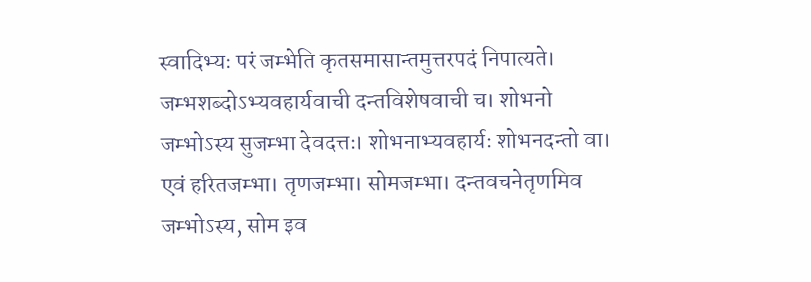स्वादिभ्यः परं जम्भेति कृतसमासान्तमुत्तरपदं निपात्यते। जम्भशब्दोऽभ्यवहार्यवाची दन्तविशेषवाची च। शोभनो जम्भोऽस्य सुजम्भा देवदत्तः। शोभनाभ्यवहार्यः शोभनदन्तो वा। एवं हरितजम्भा। तृणजम्भा। सोमजम्भा। दन्तवचनेतृणमिव जम्भोऽस्य, सोम इव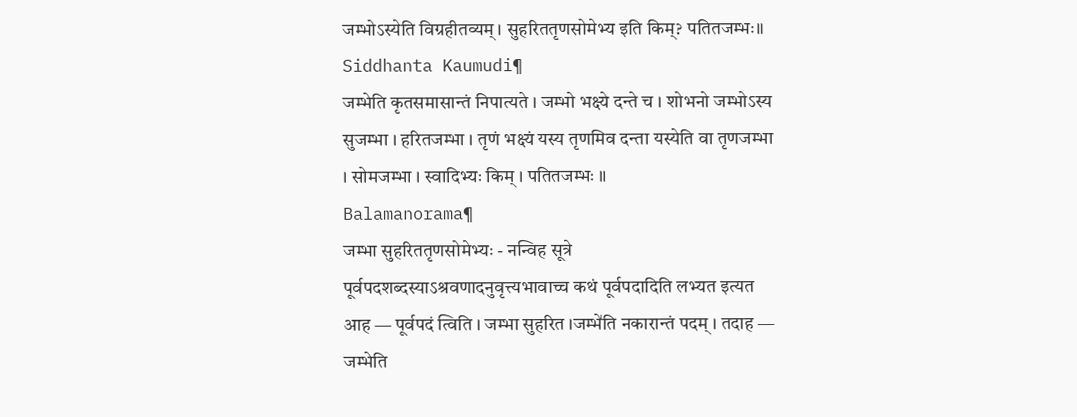जम्भोऽस्येति विग्रहीतव्यम्। सुहरिततृणसोमेभ्य इति किम्? पतितजम्भः॥
Siddhanta Kaumudi¶
जम्भेति कृतसमासान्तं निपात्यते । जम्भो भक्ष्ये दन्ते च । शोभनो जम्भोऽस्य सुजम्भा । हरितजम्भा । तृणं भक्ष्यं यस्य तृणमिव दन्ता यस्येति वा तृणजम्भा । सोमजम्भा । स्वादिभ्यः किम् । पतितजम्भः ॥
Balamanorama¶
जम्भा सुहरिततृणसोमेभ्यः - नन्विह सूत्रे पूर्वपदशब्दस्याऽश्रवणादनुवृत्त्यभावाच्च कथं पूर्वपदादिति लभ्यत इत्यत आह — पूर्वपदं त्विति । जम्भा सुहरित ।जम्भे॑ति नकारान्तं पदम् । तदाह — जम्भेति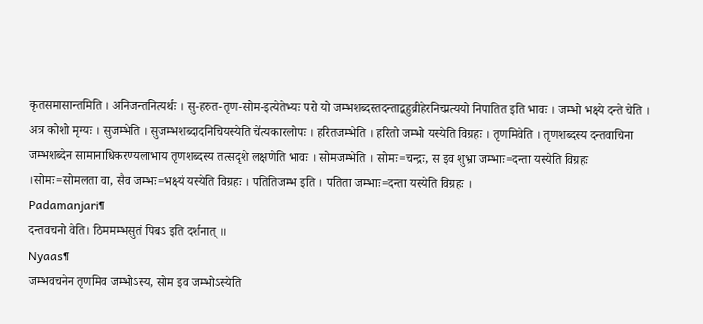कृतसमासान्तमिति । अनिजन्तनित्यर्थः । सु-हरुत-तृण-सोम-इत्येतेभ्यः परो यो जम्भशब्दस्तदन्ताद्बहुव्रीहेरनिच्प्रत्ययो निपातित इति भावः । जम्भो भक्ष्ये दन्ते चेति । अत्र कोशो मृग्यः । सुजम्भेति । सुजम्भशब्दादनिचियस्येति चे॑त्यकारलोपः । हरितजम्भेति । हरितो जम्भो यस्येति विग्रहः । तृणमिवेति । तृणशब्दस्य दन्तवाचिना जम्भशब्देन सामानाधिकरण्यलाभाय तृणशब्दस्य तत्सदृशे लक्षणेति भावः । सोमजम्भेति । सोमः=चन्द्रः, स इव शुभ्रा जम्भाः=दन्ता यस्येति विग्रहः ।सोमः=सोमलता वा, सैव जम्भः=भक्ष्यं यस्येति विग्रहः । पतितिजम्भ इति । पतिता जम्भाः=दन्ता यस्येति विग्रहः ।
Padamanjari¶
दन्तवचनो वेति। ठिममम्भसुतं पिबऽ इति दर्शनात् ॥
Nyaas¶
जम्भवचनेन तृणमिव जम्भोऽस्य, सोम इव जम्भोऽस्येति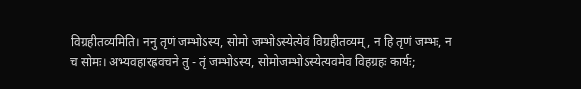विग्रहीतव्यमिति। ननु तृणं जम्भोऽस्य, सोमो जम्भोऽस्येत्येवं विग्रहीतव्यम्, न हि तृणं जम्भः, न च सोमः। अभ्यवहारह्रवचने तु - तृं जम्भोऽस्य, सोमोजम्भोऽस्येत्यवमेव विहग्रहः कार्यः;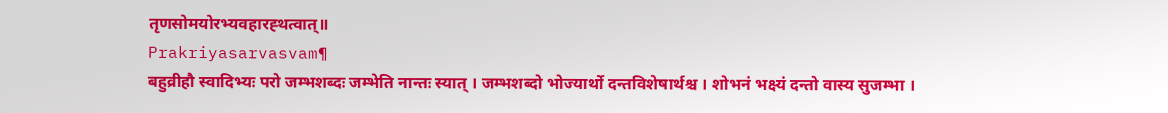तृणसोमयोरभ्यवहारह्थत्वात्॥
Prakriyasarvasvam¶
बहुव्रीहौ स्वादिभ्यः परो जम्भशब्दः जम्भेति नान्तः स्यात् । जम्भशब्दो भोज्यार्थो दन्तविशेषार्थश्च । शोभनं भक्ष्यं दन्तो वास्य सुजम्भा ।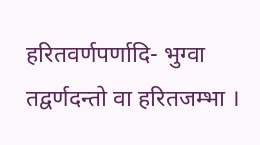हरितवर्णपर्णादि- भुग्वा तद्वर्णदन्तो वा हरितजम्भा ।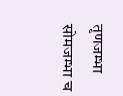तृणजम्भा सोमजम्भा च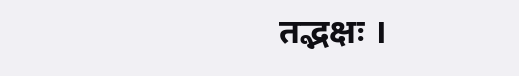तद्भक्षः ।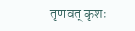तृणवत् कृशः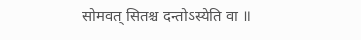सोमवत् सितश्च दन्तोऽस्येति वा ॥